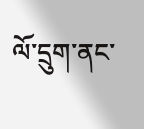ལོ་དྲུག་ནང་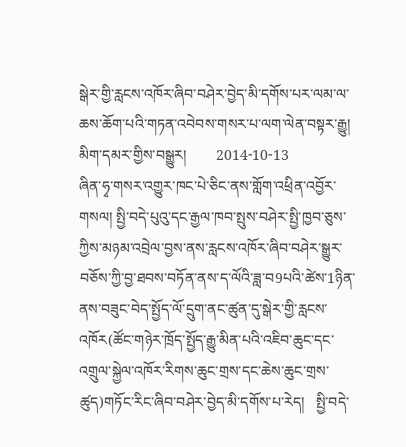སྒེར་གྱི་རླངས་འཁོར་ཞིབ་བཤེར་བྱེད་མི་དགོས་པར་ལམ་ལ་ཆས་ཆོག་པའི་གཏན་འབེབས་གསར་པ་ལག་ལེན་བསྟར་རྒྱུ།
མིག་དམར་གྱིས་བསྒྱུར།        2014-10-13
ཞིན་ཧྭ་གསར་འགྱུར་ཁང་པེ་ཅིང་ནས་གློག་འཕྲིན་འབྱོར་གསལ། སྤྱི་བདེ་པུའུ་དང་རྒྱལ་ཁབ་སྤུས་བཤེར་སྤྱི་ཁྱབ་ཅུས་ཀྱིས་མཉམ་འབྲེལ་བྱས་ནས་རླངས་འཁོར་ཞིབ་བཤེར་སྒྱུར་བཅོས་ཀྱི་བྱ་ཐབས་བཏོན་ནས་ད་ལོའི་ཟླ་བ9པའི་ཚེས་1ཉིན་ནས་བཟུང་བེད་སྤྱོད་ལོ་དྲུག་ནང་ཚུན་དུ་སྒེར་གྱི་རླངས་འཁོར(ཚོང་གཉེར་ཁྲོད་སྤྱོད་རྒྱུ་མིན་པའི་འཇིབ་ཆུང་དང་འགྲུལ་སྐྱེལ་འཁོར་རིགས་ཆུང་གྲས་དང་ཆེས་ཆུང་གྲས་ཚུད)གཏོང་རིང་ཞིབ་བཤེར་བྱེད་མི་དགོས་པ་རེད།   སྤྱི་བདེ་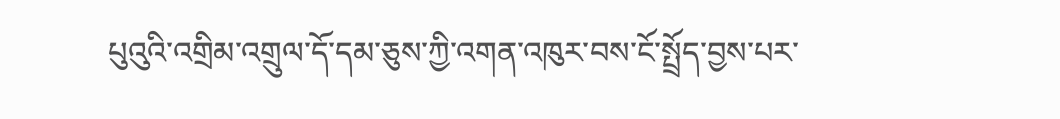པུའུའི་འགྲིམ་འགྲུལ་དོ་དམ་ཅུས་ཀྱི་འགན་འཁུར་བས་ངོ་སྤྲོད་བྱས་པར་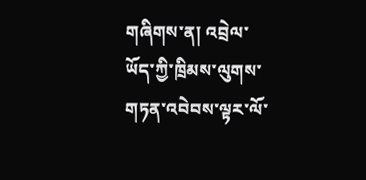གཞིགས་ན། འབྲེལ་ཡོད་ཀྱི་ཁྲིམས་ལུགས་གཏན་འབེབས་ལྟར་ལོ་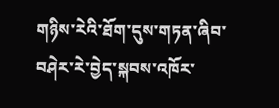གཉིས་རེའི་ཐོག་དུས་གཏན་ཞིབ་བཤེར་རེ་བྱེད་སྐབས་འཁོར་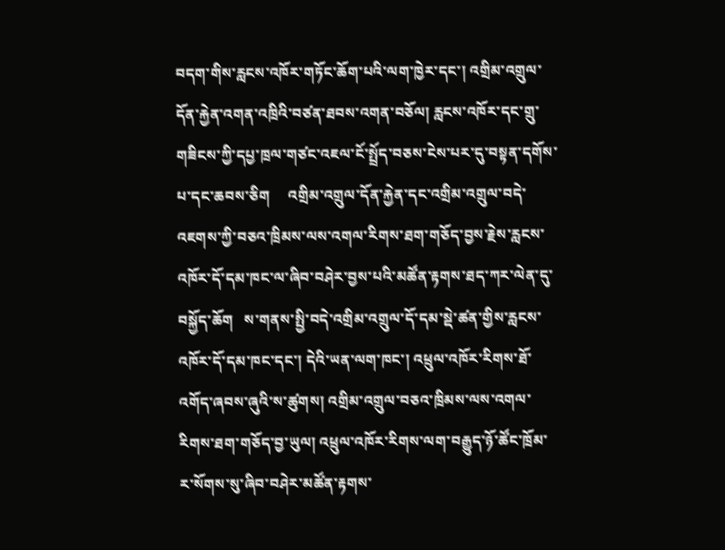བདག་གིས་རླངས་འཁོར་གཏོང་ཆོག་པའི་ལག་ཁྱེར་དང་། འགྲིམ་འགྲུལ་དོན་རྐྱེན་འགན་འཁྲིའི་བཙན་ཐབས་འགན་བཅོལ། རླངས་འཁོར་དང་གྲུ་གཟིངས་ཀྱི་དཔྱ་ཁྲལ་གཙང་འཇལ་ངོ་སྤྲོད་བཅས་ངེས་པར་དུ་བསྟན་དགོས་པ་དང་ཆབས་ཅིག     འགྲིམ་འགྲུལ་དོན་རྐྱེན་དང་འགྲིམ་འགྲུལ་བདེ་འཇགས་ཀྱི་བཅའ་ཁྲིམས་ལས་འགལ་རིགས་ཐག་གཅོད་བྱས་རྗེས་རླངས་འཁོར་དོ་དམ་ཁང་ལ་ཞིབ་བཤེར་བྱས་པའི་མཚོན་རྟགས་ཐད་ཀར་ལེན་དུ་བསྐྱོད་ཆོག   ས་གནས་སྤྱི་བདེ་འགྲིམ་འགྲུལ་དོ་དམ་སྡེ་ཚན་གྱིས་རླངས་འཁོར་དོ་དམ་ཁང་དང་། དེའི་ཡན་ལག་ཁང་། འཕྲུལ་འཁོར་རིགས་ཐོ་འགོད་ཞབས་ཞུའི་ས་ཚུགས། འགྲིམ་འགྲུལ་བཅའ་ཁྲིམས་ལས་འགལ་རིགས་ཐག་གཅོད་བྱ་ཡུལ། འཕྲུལ་འཁོར་རིགས་ལག་བརྒྱུད་ཉོ་ཚོང་ཁྲོམ་ར་སོགས་སུ་ཞིབ་བཤེར་མཚོན་རྟགས་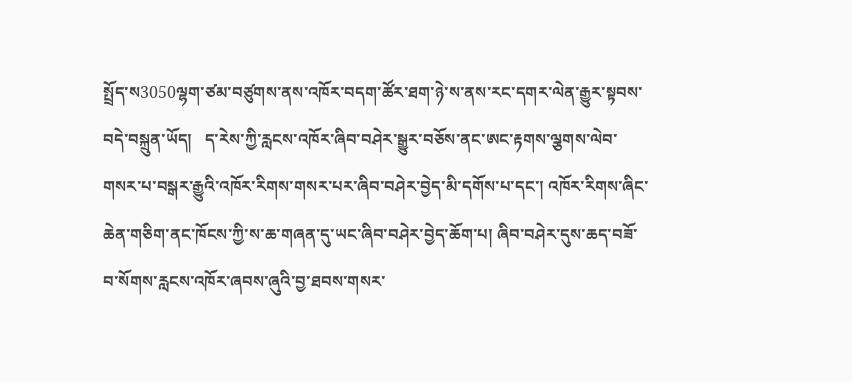སྤྲོད་ས3050ལྷག་ཙམ་བཙུགས་ནས་འཁོར་བདག་ཚོར་ཐག་ཉེ་ས་ནས་རང་དགར་ལེན་རྒྱུར་སྟབས་བདེ་བསྐྲུན་ཡོད།   ད་རེས་ཀྱི་རླངས་འཁོར་ཞིབ་བཤེར་སྒྱུར་བཅོས་ནང་ཨང་རྟགས་ལྕགས་ལེབ་གསར་པ་བསྒར་རྒྱུའི་འཁོར་རིགས་གསར་པར་ཞིབ་བཤེར་བྱེད་མི་དགོས་པ་དང་། འཁོར་རིགས་ཞིང་ཆེན་གཅིག་ནང་ཁོངས་ཀྱི་ས་ཆ་གཞན་དུ་ཡང་ཞིབ་བཤེར་བྱེད་ཆོག་པ། ཞིབ་བཤེར་དུས་ཆད་བཟོ་བ་སོགས་རླངས་འཁོར་ཞབས་ཞུའི་བྱ་ཐབས་གསར་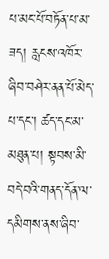པ་མང་པོ་བཏོན་པ་མ་ཟད། རླངས་འཁོར་ཞིབ་བཤེར་ནན་པོ་མེད་པ་དང་། ཚད་དང་མ་མཐུན་པ། སྟབས་མི་བདེ་བའི་གནད་དོན་ལ་དམིགས་ནས་ཞིབ་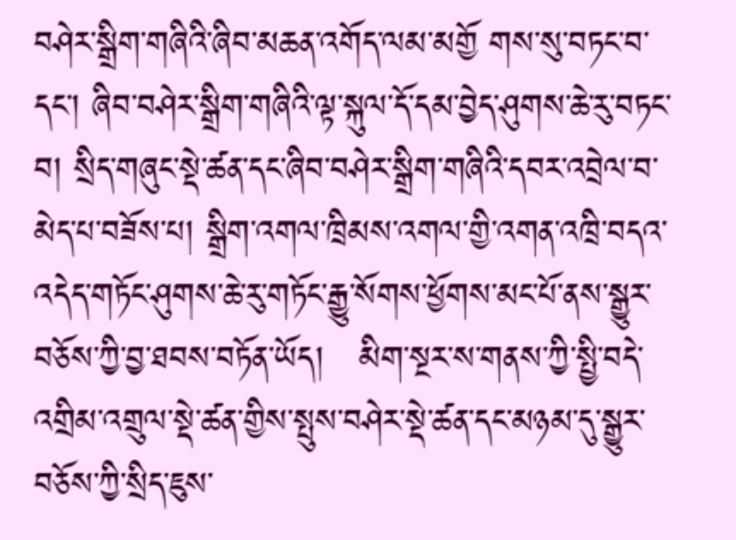བཤེར་སྒྲིག་གཞིའི་ཞིབ་མཆན་འགོད་ལམ་མགྱོ གས་སུ་བཏང་བ་དང་། ཞིབ་བཤེར་སྒྲིག་གཞིའི་ལྟ་སྐུལ་དོ་དམ་བྱེད་ཤུགས་ཆེ་རུ་བཏང་བ། སྲིད་གཞུང་སྡེ་ཚན་དང་ཞིབ་བཤེར་སྒྲིག་གཞིའི་དབར་འབྲེལ་བ་མེད་པ་བཟོས་པ། སྒྲིག་འགལ་ཁྲིམས་འགལ་གྱི་འགན་འཁྲི་བདའ་འདེད་གཏོང་ཤུགས་ཆེ་རུ་གཏོང་རྒྱུ་སོགས་ཕྱོགས་མང་པོ་ནས་སྒྱུར་བཅོས་ཀྱི་བྱ་ཐབས་བཏོན་ཡོད།   མིག་སྔར་ས་གནས་ཀྱི་སྤྱི་བདེ་འགྲིམ་འགྲུལ་སྡེ་ཚན་གྱིས་སྤུས་བཤེར་སྡེ་ཚན་དང་མཉམ་དུ་སྒྱུར་བཅོས་ཀྱི་སྲིད་ཇུས་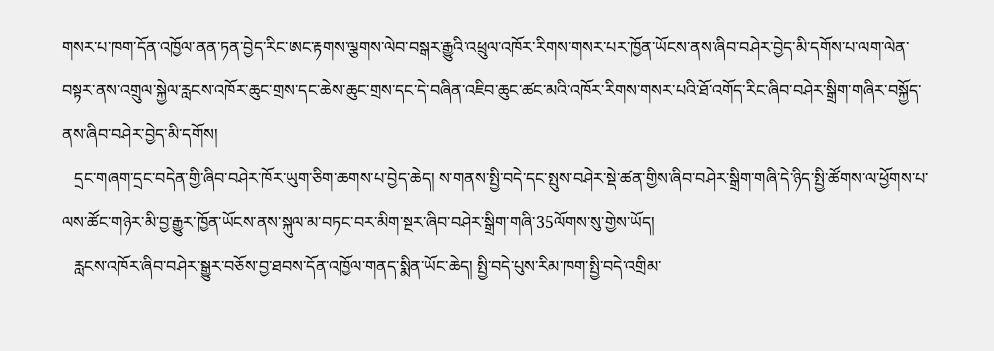གསར་པ་ཁག་དོན་འཁྱོལ་ནན་ཏན་བྱེད་རིང་ཨང་རྟགས་ལྕགས་ལེབ་བསྒར་རྒྱུའི་འཕྲུལ་འཁོར་རིགས་གསར་པར་ཁྱོན་ཡོངས་ནས་ཞིབ་བཤེར་བྱེད་མི་དགོས་པ་ལག་ལེན་བསྟར་ནས་འགྲུལ་སྐྱེལ་རླངས་འཁོར་ཆུང་གྲས་དང་ཆེས་ཆུང་གྲས་དང་དེ་བཞིན་འཇིབ་ཆུང་ཚང་མའི་འཁོར་རིགས་གསར་པའི་ཐོ་འགོད་རིང་ཞིབ་བཤེར་སྒྲིག་གཞིར་བསྐྱོད་ནས་ཞིབ་བཤེར་བྱེད་མི་དགོས།
   དྲང་གཞག་དྲང་བདེན་གྱི་ཞིབ་བཤེར་ཁོར་ཡུག་ཅིག་ཆགས་པ་བྱེད་ཆེད། ས་གནས་སྤྱི་བདེ་དང་སྤུས་བཤེར་སྡེ་ཚན་གྱིས་ཞིབ་བཤེར་སྒྲིག་གཞི་དེ་ཉིད་སྤྱི་ཚོགས་ལ་ཕྱོགས་པ་ལས་ཚོང་གཉེར་མི་བྱ་རྒྱུར་ཁྱོན་ཡོངས་ནས་སྐུལ་མ་བཏང་བར་མིག་སྔར་ཞིབ་བཤེར་སྒྲིག་གཞི་35ལོགས་སུ་གྱེས་ཡོད།
   རླངས་འཁོར་ཞིབ་བཤེར་སྒྱུར་བཅོས་བྱ་ཐབས་དོན་འཁྱོལ་གནད་སྨིན་ཡོང་ཆེད། སྤྱི་བདེ་པུས་རིམ་ཁག་སྤྱི་བདེ་འགྲིམ་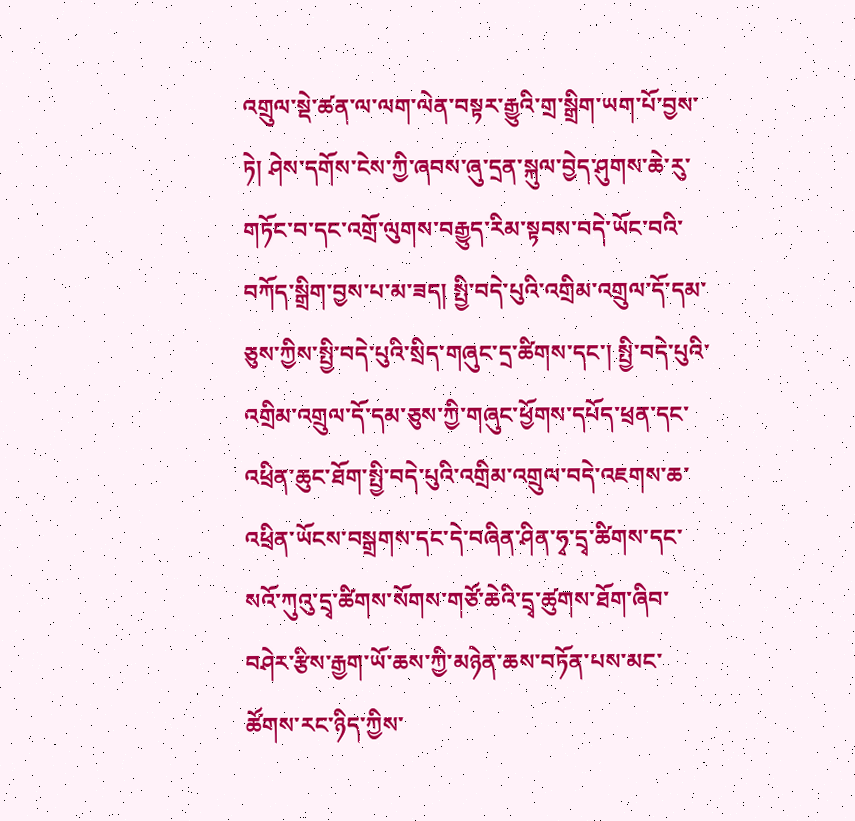འགྲུལ་སྡེ་ཚན་ལ་ལག་ལེན་བསྟར་རྒྱུའི་གྲ་སྒྲིག་ཡག་པོ་བྱས་ཏེ། ཤེས་དགོས་ངེས་ཀྱི་ཞབས་ཞུ་དྲན་སྐུལ་བྱེད་ཤུགས་ཆེ་རུ་གཏོང་བ་དང་འགྲོ་ལུགས་བརྒྱུད་རིམ་སྟབས་བདེ་ཡོང་བའི་བཀོད་སྒྲིག་བྱས་པ་མ་ཟད། སྤྱི་བདེ་པུའི་འགྲིམ་འགྲུལ་དོ་དམ་ཅུས་ཀྱིས་སྤྱི་བདེ་པུའི་སྲིད་གཞུང་དྲ་ཚིགས་དང་། སྤྱི་བདེ་པུའི་འགྲིམ་འགྲུལ་དོ་དམ་ཅུས་ཀྱི་གཞུང་ཕྱོགས་དཔོད་ཕྲན་དང་འཕྲིན་ཆུང་ཐོག་སྤྱི་བདེ་པུའི་འགྲིམ་འགྲུལ་བདེ་འཇགས་ཆ་འཕྲིན་ཡོངས་བསྒྲགས་དང་དེ་བཞིན་ཤིན་ཧྭ་དྲྭ་ཚིགས་དང་སའོ་ཀུའུ་དྲྭ་ཚིགས་སོགས་གཙོ་ཆེའི་དྲྭ་ཚུགས་ཐོག་ཞིབ་བཤེར་རྩིས་རྒྱག་ཡོ་ཆས་ཀྱི་མཉེན་ཆས་བཏོན་པས་མང་ཚོགས་རང་ཉིད་ཀྱིས་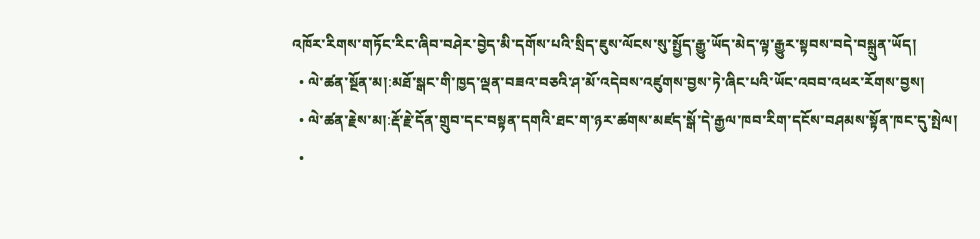འཁོར་རིགས་གཏོང་རིང་ཞིབ་བཤེར་བྱེད་མི་དགོས་པའི་སྲིད་ཇུས་ལོངས་སུ་སྤྱོད་རྒྱུ་ཡོད་མེད་ལྟ་རྒྱུར་སྟབས་བདེ་བསྐྲུན་ཡོད།
  • ལེ་ཚན་སྔོན་མ།:མཐོ་སྒང་གི་ཁྱད་ལྡན་བཟའ་བཅའི་ཤ་མོ་འདེབས་འཛུགས་བྱས་ཏེ་ཞིང་པའི་ཡོང་འབབ་འཕར་རོགས་བྱས།
  • ལེ་ཚན་རྗེས་མ།:རྡོ་རྗེ་དོན་གྲུབ་དང་བསྟན་དགའི་ཐང་ག་ཉར་ཚགས་མཛད་སྒོ་དེ་རྒྱལ་ཁབ་རིག་དངོས་བཤམས་སྟོན་ཁང་དུ་སྤེལ།
  •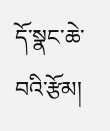དོ་སྣང་ཆེ་བའི་རྩོམ།